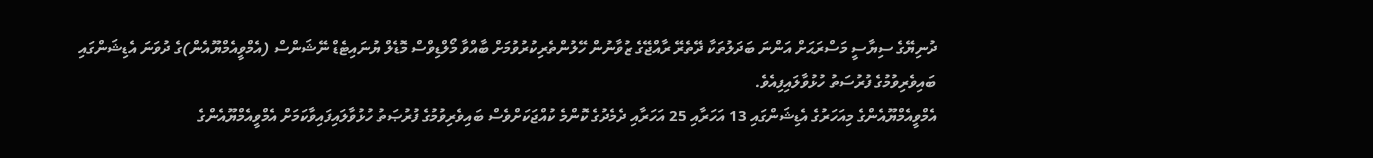ދުނިޔޭގެ ސިޔާސީ މަސްރަޙަށް އަންނަ ބަދަލުތަކާ ދޭތެރޭ ރާއްޖޭގެ ޒުވާނުން ހޭލުންތެރިކުރުވުމަށް ބާއްވާ މޯލްޑިވްސް މޮޑެލް ޔުނައިޓެޑް ނޭޝަންސް (އެމްވީއެމްޔޫއެން)ގެ ދުވަނަ އެޑިޝަންގައި ބައިވެރިވުމުގެ ފުރުސަތު ހުޅުވާލައިފިއެވެ.
އެމްވީއެމްޔޫއެންގެ މިއަހަރުގެ އެޑިޝަންގައި 13 އަހަރާއި 25 އަހަރާއި ދެމެދުގެ ކޮންމެ ކުއްޖަކަށްވެސް ބައިވެރިވުމުގެ ފުރުޞަތު ހުޅުވާލައިފައިވާކަމަށް އެމްވީއެމްޔޫއެންގެ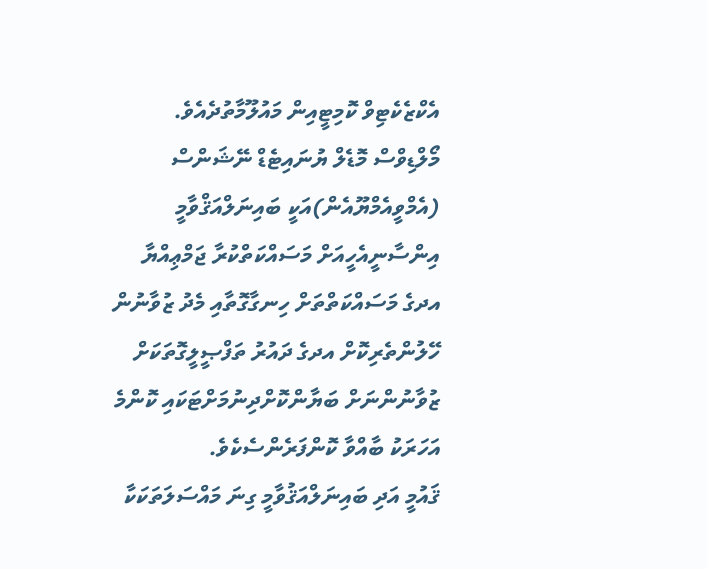އެކްޒެކެޓިވް ކޮމިޓީއިން މައުލޫމާތުދެއެވެ.
މޯލްޑިވްސް މޮޑެލް ޔުނައިޓެޑް ނޭޝަންސް (އެމްވީއެމްޔޫއެން)އަކީ ބައިނަލްއަޤްވާމީ އިންސާނީއެހީއަށް މަސައްކަތްކުރާ ޖަމްޢިއްޔާ އދގެ މަސައްކަތްތަށް ހިނގާގޮތާއި މެދު ޒުވާނުން ހޭލުންތެރިކޮށް އދގެ ދައުރު ތަފްޞީލީގޮތަކަށް ޒުވާނުންނަށް ބަޔާންކޮށްދިނުމަށްޓަކައި ކޮންމެ އަހަރަކު ބާއްވާ ކޮންފަރެންސެކެވެ.
ޤައުމީ އަދި ބައިނަލްއަޤުވާމީ ގިނަ މައްސަލަތަކަކާ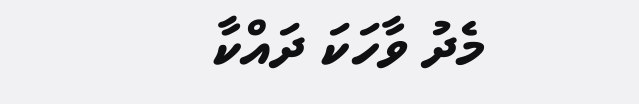މެދު ވާހަކަ ދައްކާ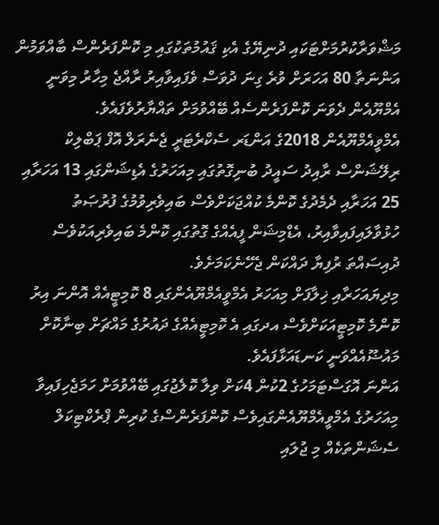މަޝްވަރާކުރުމަށްޓަކައި ދުނިޔޭގެ އެކި ޤައުމުތަކުގައި މި ކޮންފަރެންސް ބާއްވަމުން އަންނަތާ 80 އަހަރަށް ވުރެ ގިނަ ދުވަސް ވެފައިވާއިރު ރާއްޖެ މިހާރު މިވަނީ އެމްޔޫއެން ދެވަނަ ކޮންފަރެންސެއް ބޭއްވުމަށް ތައްޔާރުވެފައެވެ.
އެމްވީއެމްޔޫއެން 2018ގެ އަންޑަރ ސެކްރެޓަރީ ޖެނެރަލް އޮފް ޕަބްލިކް ރިލޭޝަންސް ރާއިދު ސައީދު ބުނިގޮތުގައި މިއަހަރުގެ އެޑިޝަންގައި 13 އަހަރާއި 25 އަހަރާއި ދެމެދުގެ ކޮންމެ ކުއްޖަކަށްވެސް ބައިވެރިވުމުގެ ފުރުޞަތު ހުޅުވާލައިފައިވާއިރު، އެޑްމިޝަން ފީއެއްގެ ގޮތުގައި ކޮންމެ ބައިވެރިއަކުވެސް ދުއިސައްތަ ރުފިޔާ ދައްކަން ޖެހޭނެކަމަށެވެ.
މިދިޔައަހަރާއި ޚިލާފަށް މިއަހަރު އެމްވީއެމްޔޫއެންގައި 8 ކޮމިޓީއެއް އޮންނަ އިރު ކޮންމެ ކޮމިޓީއަކަށްވެސް އދގައި އެ ކޮމިޓީއެއްގެ ދައުރުގެ މައްޗަށް ބިނާކޮށް މައުޟޫއެއްވަނީ ކަނޑައަޅާފައެވެ.
އަންނަ އޮގަސްޓަމަހުގެ 2ކުން 4ކަށް ވިލާ ކޮލެޖުގައި ބޭއްވުމަށް ހަމަޖެހިފައިވާ މިއަހަރުގެ އެމްވީއެމްޔޫއެންގައިވެސް ކޮންފަރެންސްގެ ކުރިން ޕްރެކްޓިކަލް ސެޝަންތަކެއް މި ޖުލައި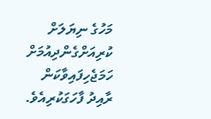މަހުގެ ނިޔަލަށް ކުރިއަށްގެންދިއުމަށް ހަމަޖެހިފައިވާކަން ރާއިދު ފާހަގަކުރިއެވެ.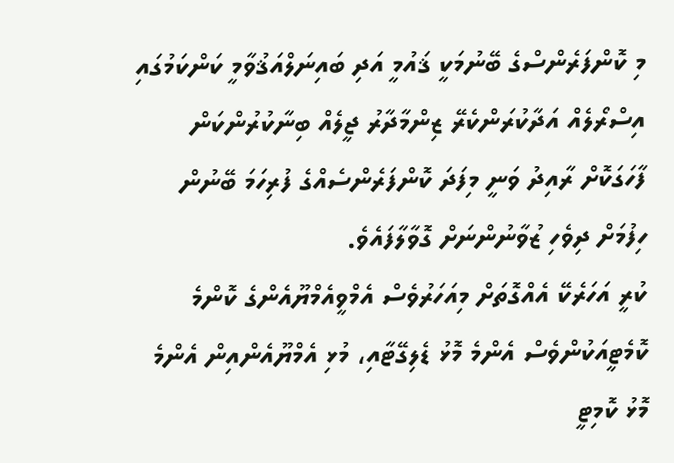މި ކޮންފަރެންސްގެ ބޭނުމަކީ ޤައުމީ އަދި ބައިނަލްއަޤުވާމީ ކަންކަމުގައި އިސްރޯލެއް އަދާކުރަންކެރޭ ޒިންމާދާރު ޖީލެއް ބިނާކުރުންކަން ފާހަގަކޮށް ރާއިދު ވަނީ މިފަދަ ކޮންފަރެންސެއްގެ ފުރިހަމަ ބޭނުން ހިފުމަށް ދިވެހި ޒުވާނުންނަށް ގޮވާލާފައެވެ.
ކުރީ އަހަރެކޭ އެއްގޮތަށް މިއަހަރުވެސް އެމްވީއެމްޔޫއެންގެ ކޮންމެ ކޮމެޓީއަކުންވެސް އެންމެ މޮޅު ޑެލިގޭޓާއި، މުޅި އެމްޔޫއެންއިން އެންމެ މޮޅު ކޮމިޓީ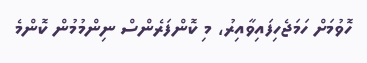ހޮވުމަށް ހަމަޖެހިފައިވާއިރު، މި ކޮންފަރެންސް ނިންމުމުން ކޮންމެ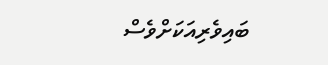ބައިވެރިއަކަށްވެސް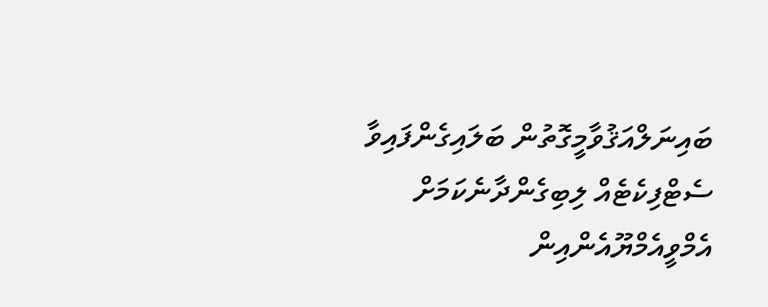ބައިނަލްއަޤުވާމީގޮތުން ބަލައިގެންފައިވާ ސެޓްފިކެޓެއް ލިބިގެންދާނެކަމަށް އެމްވީއެމްޔޫއެންއިން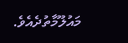މައުލޫމާތުދެއެވެ.